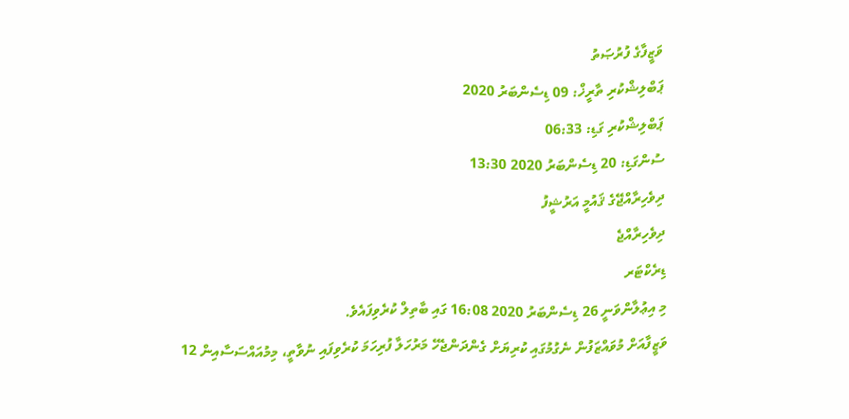ވަޒީފާގެ ފުރުޞަތު
ޕަބްލިޝްކުރި ތާރީޚް: 09 ޑިސެންބަރު 2020
ޕަބްލިޝްކުރި ގަޑި: 06:33
ސުންގަޑި: 20 ޑިސެންބަރު 2020 13:30
ދިވެހިރާއްޖޭގެ ޤައުމީ އަރުޝީފު
ދިވެހިރާއްޖެ
ޑިރެކްޓަރ
މި އިޢުލާންވަނީ 26 ޑިސެންބަރު 2020 16:08 ގައި ބާތިލް ކުރެވިފައެވެ.
ވަޒީފާއަށް މުވައްޒަފުން ނެގުމުގައި ކުރިޔަށް ގެންދަންޖެހޭ މަރުހަލާ ފުރިހަމަ ކުރެވިފައި ނުވާތީ، މިމުއައްސަސާއިން 12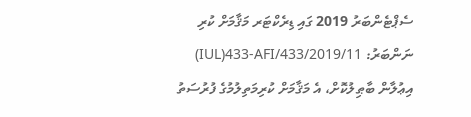ސެޕްޓެންބަރު 2019 ގައި ޑިރެކްޓަރ މަޤާމަށް ކުރި ނަންބަރު: 2019/11/IUL)433-AFI/433) އިޢުލާން ބާޠިލުކޮށް، އެ މަޤާމަށް ކުރިމަތިލުމުގެ ފުރުސަތު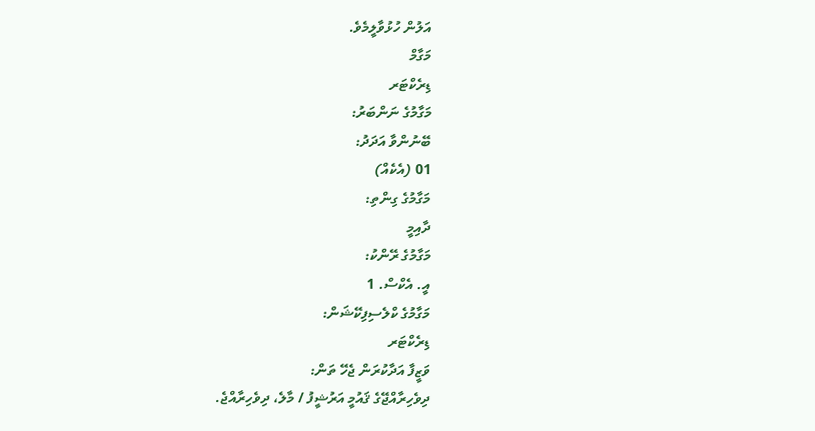އަލުން ހުޅުވާލީމެވެ.
މަގާމް
ޑިރެކްޓަރ
މަގާމުގެ ނަންބަރު:
ބޭނުންވާ އަދަދު:
01 (އެކެއް)
މަގާމުގެ ގިންތި:
ދާއިމީ
މަގާމުގެ ރޭންކު:
އީ. އެކްސް. 1
މަގާމުގެ ކްލެސިފިކޭޝަން:
ޑިރެކްޓަރ
ވަޒީފާ އަދާކުރަން ޖެހޭ ތަން:
ދިވެހިރާއްޖޭގެ ޤައުމީ އަރުޝީފު / މާލެ، ދިވެހިރާއްޖެ.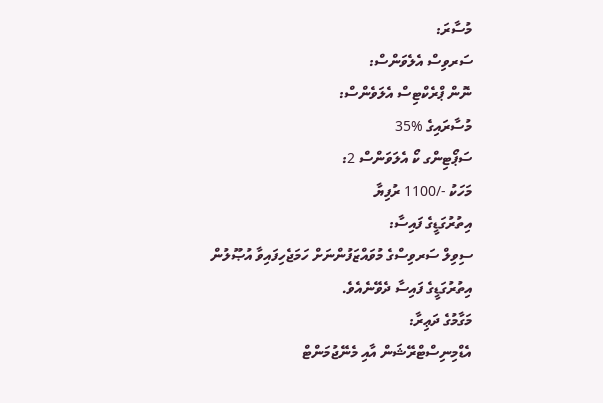މުސާރަ:
ސަރވިސް އެލެވަންސް:
ނޮން ޕްރެކްޓިސް އެލަވެންސް:
މުސާރައިގެ %35
ސަޕޯޓިންގ ކޯ އެލަވަންސް 2:
މަހަކު -/1100 ރުފިޔާ
އިތުރުގަޑީގެ ފައިސާ:
ސިވިލް ސަރވިސްގެ މުވައްޒަފުންނަށް ހަމަޖެހިފައިވާ އުޞޫލުން އިތުރުގަޑީގެ ފައިސާ ދެވޭނެއެވެ.
މަގާމުގެ ދަޢިރާ:
އެޑްމިނިސްޓްރޭޝަން އާއި މެނޭޖުމަންޓް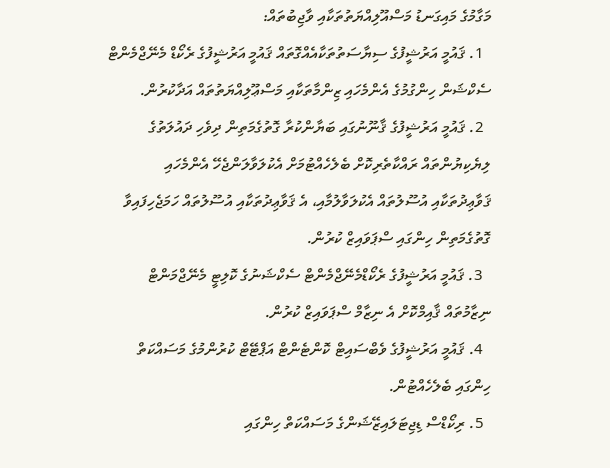މަގާމުގެ މައިގަނޑު މަސްއޫލިއްޔަތުތަކާއި ވާޖިބުތައް:
  1. ޤައުމީ އަރުޝީފުގެ ސިޔާސަތުތަކާއެއްގޮތައް ޤައުމީ އަރުޝީފުގެ ރެކޯޑް މެނޭޖްމެންޓް ސެކްޝަން ހިންގުމުގެ އެންމެހައި ޒިންމާތަކާއި މަސްޢޫލިއްޔަތުތައް އަދާކުރުން.
  2. ޤައުމީ އަރުޝީފުގެ ޤާނޫނުގައި ބަޔާންކުރާ ގޮތުގެމަތިން ދިވެހި ދައުލަތުގެ ލިޔެކިޔުންތައް ރައްކާތެރިކޮށް ބެލެހެއްޓުމަށް އެކުލަވާލަންޖެހޭ އެންމެހައި ޤަވާޢިދުތަކާއި އުސޫލުތައް އެކުލަވާލުމާއި، އެ ޤަވާޢިދުތަކާއި އުސޫލުތައް ހަމަޖެހިފައިވާ ގޮތުގެމަތިން ހިންގައި ސްޕަވައިޒް ކުރުން.
  3. ޤައުމީ އަރުޝީފުގެ ރެކޯޑްމެނޭޖްމެންޓް ސެކްޝަނުގެ ކޮލިޓީ މެނޭޖްމަންޓް ނިޒާމުތައް ޤާއިމްކޮށް އެ ނިޒާމް ސްޕަވައިޒް ކުރުން.
  4. ޤައުމީ އަރުޝީފުގެ ވެބްސައިޓް ކޮންޓެންޓް އަޕްޓޭޓް ކުރުންމުގެ މަސައްކަތް ހިންގައި ބެލެހެއްޓުން.
  5. ރިކޯޑްސް ޑިޖިޓަލައިޒޭޝަންގެ މަސައްކަތް ހިންގައި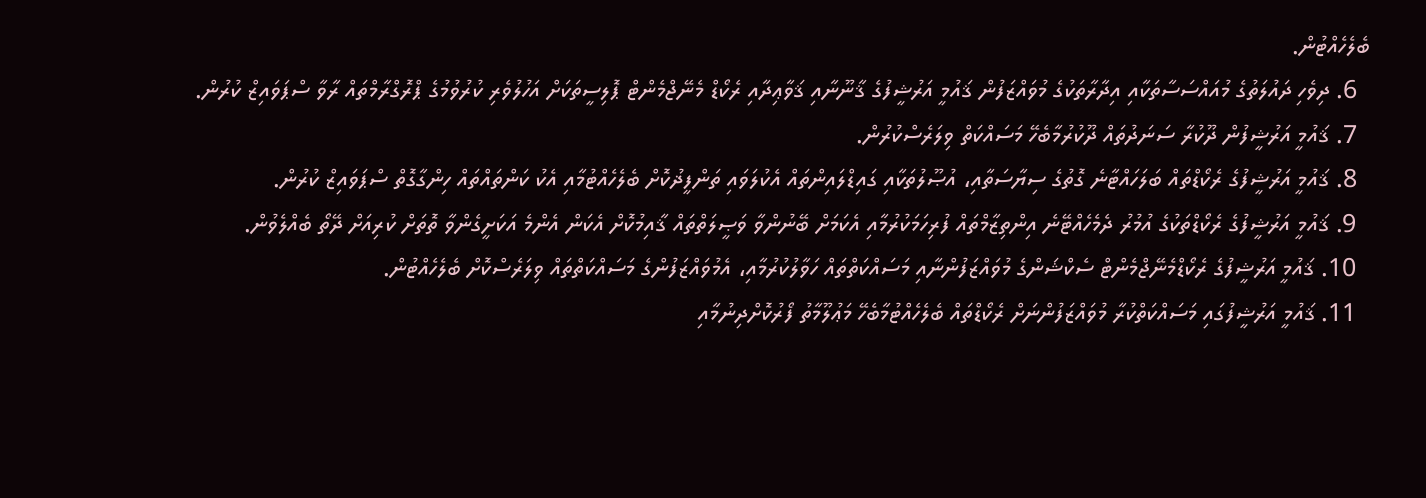ބެލެހެއްޓުން.
  6. ދިވެހި ދައުލަތުގެ މުއައްސަސާތަކާއި އިދާރާތަކުގެ މުވައްޒަފުން ޤައުމީ އަރުޝީފުގެ ޤާނޫނާއި ޤަވާޢިދާއި ރެކޯޑް މެނޭޖްމެންޓް ޕޮލިސީތަކަށް އަހުލުވެރި ކުރުވުމުގެ ޕްރޮގްރާމްތައް ރާވާ ސްޕަވައިޒް ކުރުން.
  7. ޤައުމީ އަރުޝީފުން ދޫކުރާ ސަނަދުތައް ދޫކުރުމާބެހޭ މަސައްކަތް ވިލަރެސްކުރުން.
  8. ޤައުމީ އަރުޝީފުގެ ރެކޯޑްތައް ބަލަހައްޓާނެ ގޮތުގެ ސިޔާސަތާއި، އުޞޫލުތަކާއި ގައިޑްލައިންތައް އެކުލަވައި ތަންފީޛުކޮށް ބެލެހެއްޓުމާއި އެކު ކަންތައްތައް ހިންގާގޮތް ސްޕަވައިޒް ކުރުން.
  9. ޤައުމީ އަރުޝީފުގެ ރެކޯޑްތަކުގެ އުމުރު ދެމެހެއްޓޭނެ އިންތިޒާމްތައް ފުރިހަމަކުރުމާއި އެކަމަށް ބޭނުންވާ ވަޞީލަތްތައް ޤާއިމުކޮށް އެކަން އެންމެ އަކަށީގެންވާ ތޮތަށް ކުރިއަށް ދޭތޯ ބެއްލެވުން.
  10. ޤައުމީ އަރުޝީފުގެ ރެކޯޑްމެނޭޖްމެންޓް ސެކްޝަންގެ މުވައްޒަފުންނާއި މަސައްކަތްތައް ހަވާލުކުރުމާއި، އެމުވައްޒަފުންގެ މަސައްކަތްތައް ވިލަރެސްކޮށް ބެލެހެއްޓުން.
  11. ޤައުމީ އަރުޝީފުގައި މަސައްކަތްކުރާ މުވައްޒަފުންނަށް ރެކޯޑްތައް ބެލެހެއްޓުމާބެހޭ މަޢުލޫމާތު ފޯރުކޮށްދިނުމާއި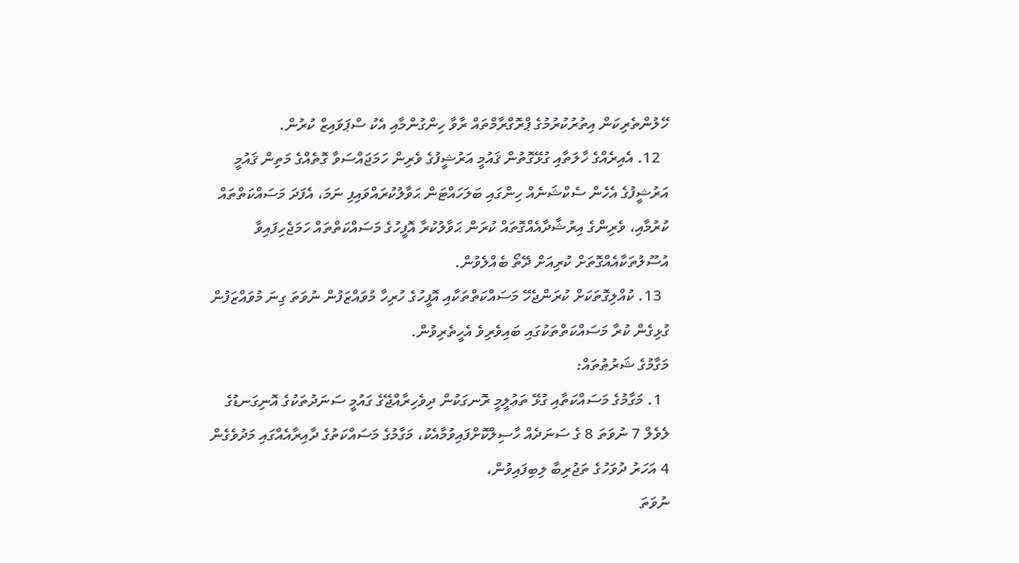ހޭލުންތެރިކަން އިތުރުކުރުމުގެ ޕްރޮގްރާމްތައް ރާވާ ހިންގުންމާއި އެކު ސްޕަވައިޒް ކުރުން.
  12. އެއިރެއްގެ ހާލަތާއި ގުޅޭގޮތުން ޤައުމީ އަރުޝީފުގެ ވެރިން ހަމަޖައްސަވާ ގޮތެއްގެ މަތިން ޤައުމީ އަރުޝީފުގެ އެހެން ސެކްޝަނެއް ހިންގައި ބަލަހައްޓަން ޙަވާލުކުރައްވައިފި ނަމަ، އެފަދަ މަސައްކަތްތައް ކުރުމާއި، ވެރިންގެ އިރުޝާދާއެއްގޮތައް ކުރަން ޙަވާލުކުރާ އޮފީހުގެ މަސައްކަތްތައް ހަމަޖެހިފައިވާ އުސޫލުތަކާއެއްގޮތަށް ކުރިއަށް ދޭތޯ ބެއްލެވުން.
  13. ކުއްލިގޮތަކަށް ކުރަންޖެހޭ މަސައްކަތްތަކާއި އޮފީހުގެ ހުރިހާ މުވައްޒަފުން ނުވަތަ ގިނަ މުވައްޒަފުން ގުޅިގެން ކުރާ މަސައްކަތްތަކުގައި ބައިވެރިވެ އެހީތެރިވުން.
މަގާމުގެ ޝަރުޠުތައް:
  1. މަގާމުގެ މަސައްކަތާއި ގުޅޭ ތަޢުލީމީ ރޮނގަކުން ދިވެހިރާއްޖޭގެ ގައުމީ ސަނަދުތަކުގެ އޮނިގަނޑުގެ ލެވެލް 7 ނުވަތަ 8 ގެ ސަނަދެއް ހާސިލްކޮށްފައިވުމާއެކު، މަގާމުގެ މަސައްކަތުގެ ދާއިރާއެއްގައި މަދުވެގެން 4 އަހަރު ދުވަހުގެ ތަޖުރިބާ ލިބިފައިވުން،
ނުވަތަ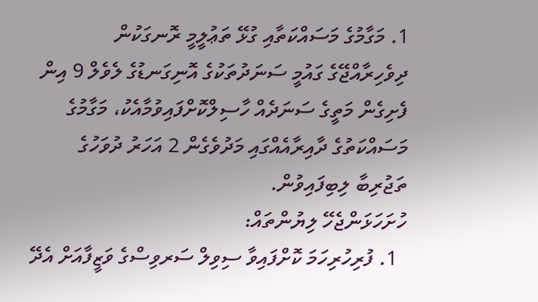1. މަގާމުގެ މަސައްކަތާއި ގުޅޭ ތަޢުލީމީ ރޮނގަކުން ދިވެހިރާއްޖޭގެ ގައުމީ ސަނަދުތަކުގެ އޮނިގަނޑުގެ ލެވެލް 9 އިން ފެށިގެން މަތީގެ ސަނަދެއް ހާސިލްކޮށްފައިވުމާއެކު، މަގާމުގެ މަސައްކަތުގެ ދާއިރާއެއްގައި މަދުވެގެން 2 އަހަރު ދުވަހުގެ ތަޖުރިބާ ލިބިފައިވުން.
ހުށަހަޅަންޖެހޭ ލިޔުންތައް:
  1. ފުރިހުރިހަމަ ކޮށްފައިވާ ސިވިލް ސަރވިސްގެ ވަޒީފާއަށް އެދޭ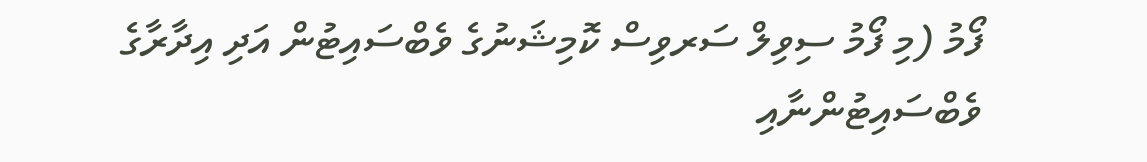ފޯމު (މި ފޯމު ސިވިލް ސަރވިސް ކޮމިޝަނުގެ ވެބްސައިޓުން އަދި އިދާރާގެ ވެބްސައިޓުންނާއި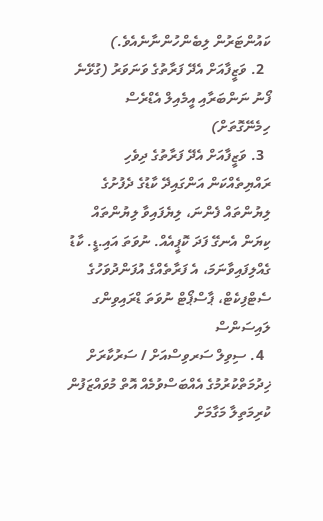ކައުންޓަރުން ލިބެންހުންނާނެއެވެ.)
  2. ވަޒީފާއަށް އެދޭ ފަރާތުގެ ވަނަވަރު (ގުޅޭނެ ފޯނު ނަންބަރާއި އީމެއިލް އެޑްރެސް ހިމެނޭގޮތަށް)
  3. ވަޒީފާއަށް އެދޭ ފަރާތުގެ ދިވެހި ރައްޔިތެއްކަން އަންގައިދޭ ކާޑުގެ ދެފުށުގެ ލިޔުންތައް ފެންނަ، ލިޔެފައިވާ ލިޔުންތައް ކިޔަން އެނގޭ ފަދަ ކޮޕީއެއް. ނުވަތަ އައި.ޑީ. ކާޑު ގެއްލިފައިވާނަމަ، އެ ފަރާތެއްގެ އުފަންދުވަހުގެ ސެޓްފިކެޓް، ޕާސްޕޯޓް ނުވަތަ ޑްރައިވިންގ ލައިސަންސް
  4. ސިވިލް ސަރވިސްއަށް / ސަރުކާރަށް ޚިދުމަތްކުރުމުގެ އެއްބަސްވުމެއް އޮތް މުވައްޒަފުން ކުރިމަތިލާ މަގާމަށް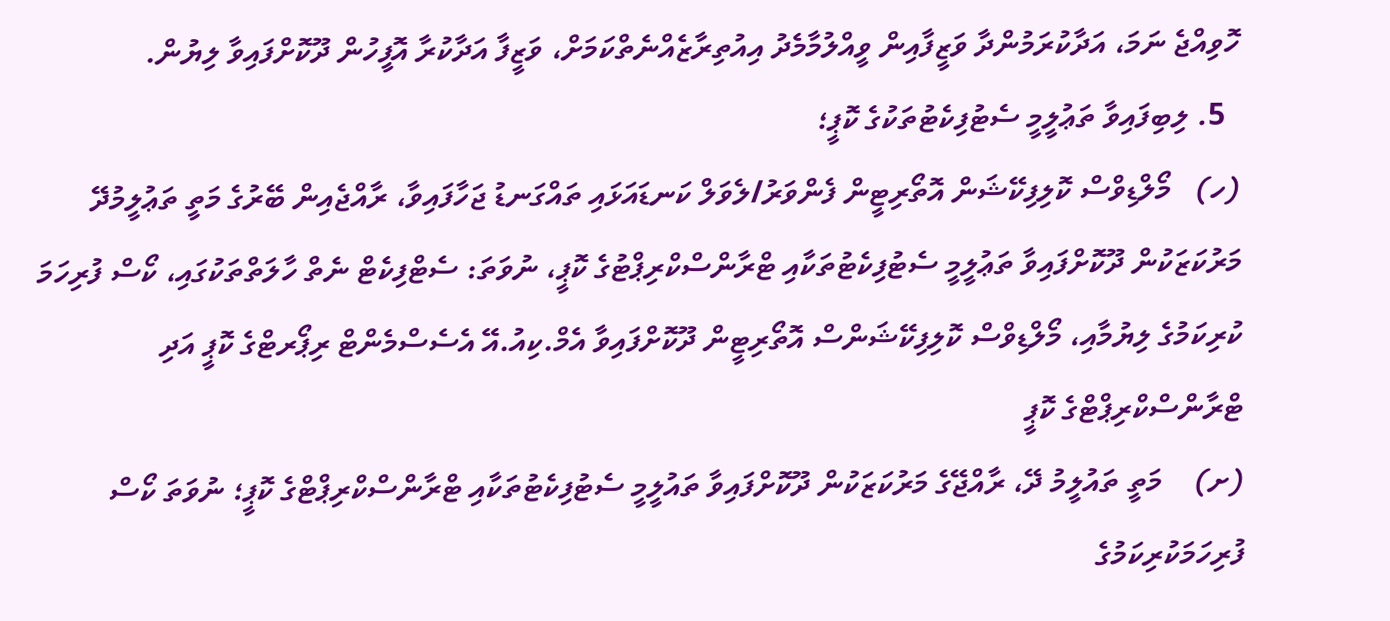ހޮވިއްޖެ ނަމަ، އަދާކުރަމުންދާ ވަޒީފާއިން ވީއްލުމާމެދު އިއުތިރާޒެއްނެތްކަމަށް، ވަޒީފާ އަދާކުރާ އޮފީހުން ދޫކޮށްފައިވާ ލިޔުން.
  5. ލިބިފައިވާ ތަޢުލީމީ ސެޓުފިކެޓުތަކުގެ ކޮޕީ؛
(ހ)   މޯލްޑިވްސް ކޮލިފިކޭޝަން އޮތޯރިޓީން ފެންވަރު/ލެވަލް ކަނޑައަޅައި ތައްގަނޑު ޖަހާފައިވާ، ރާއްޖެއިން ބޭރުގެ މަތީ ތަޢުލީމުދޭ މަރުކަޒަކުން ދޫކޮށްފައިވާ ތަޢުލީމީ ސެޓުފިކެޓުތަކާއި ޓްރާންސްކްރިޕްޓުގެ ކޮޕީ، ނުވަތަ: ސެޓްފިކެޓް ނެތް ހާލަތްތަކުގައި، ކޯސް ފުރިހަމަ ކުރިކަމުގެ ލިޔުމާއި، މޯލްޑިވްސް ކޮލިފިކޭޝަންސް އޮތޯރިޓީން ދޫކޮށްފައިވާ އެމް.ކިއު.އޭ އެސެސްމެންޓް ރިޕޯރޓްގެ ކޮޕީ އަދި ޓްރާންސްކްރިޕްޓްގެ ކޮޕީ
(ށ)    މަތީ ތައުލީމު ދޭ، ރާއްޖޭގެ މަރުކަޒަކުން ދޫކޮށްފައިވާ ތައުލީމީ ސެޓުފިކެޓުތަކާއި ޓްރާންސްކްރިޕްޓްގެ ކޮޕީ؛ ނުވަތަ ކޯސް ފުރިހަމަކުރިކަމުގެ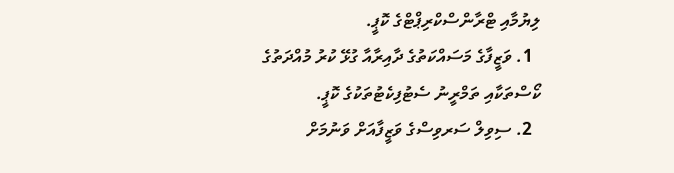ލިޔުމާއި ޓްރާންސްކްރިޕްޓްގެ ކޮޕީ.
  1. ވަޒީފާގެ މަސައްކަތުގެ ދާއިރާއާ ގުޅޭ ކުރު މުއްދަތުގެ ކޯސްތަކާއި ތަމްރީނު ސެޓުފިކެޓުތަކުގެ ކޮޕީ.
  2. ސިވިލް ސަރވިސްގެ ވަޒީފާއަށް ވަނުމަށް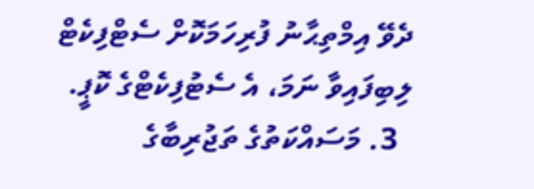ދެވޭ އިމްތިޙާނު ފުރިހަމަކޮށް ސެޓްފިކެޓް ލިބިފައިވާ ނަމަ، އެ ސެޓުފިކެޓްގެ ކޮޕީ.
  3. މަސައްކަތުގެ ތަޖުރިބާގެ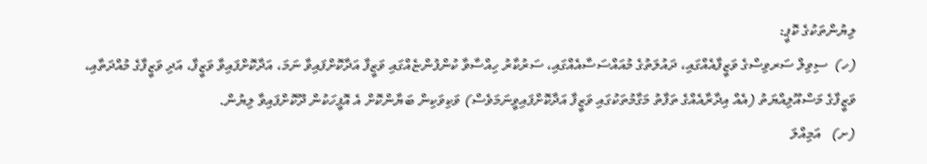ލިޔުންތަކުގެ ކޮޕީ:
(ހ)  ސިވިލް ސަރވިސްގެ ވަޒީފާއެއްގައި، ދައުލަތުގެ މުއައްސަސާއެއްގައި، ސަރުކާރު ހިއްސާވާ ކުންފުންޏެއްގައި ވަޒީފާ އަދާކޮށްފައިވާ ނަމަ، އަދާކޮށްފައިވާ ވަޒީފާ، އަދި ވަޒީފާގެ މުއްދަތާއި، ވަޒީފާގެ މަސްއޫލިއްޔަތު (އެއް އިދާރާއެއްގެ ތަފާތު މަގާމުތަކުގައި ވަޒީފާ އަދާކޮށްފައިވީނަމަވެސް) ވަކިވަކިން ބަޔާންކޮށް އެ އޮފީހަކުން ދޫކޮށްފައިވާ ލިޔުން.
(ށ)   އަމިއްލަ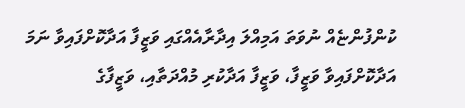ކުންފުންޏެއް ނުވަތަ އަމިއްލަ އިދާރާއެއްގައި ވަޒީފާ އަދާކޮށްފައިވާ ނަމަ އަދާކޮށްފައިވާ ވަޒީފާ، ވަޒީފާ އަދާކުރި މުއްދަތާއި، ވަޒީފާގެ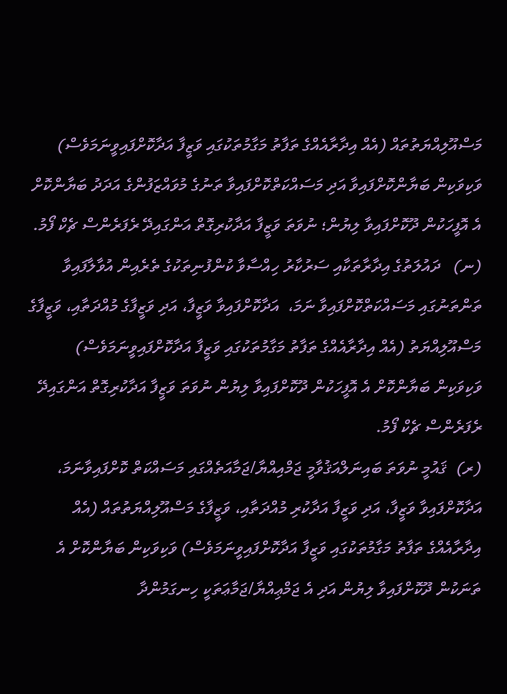މަސްއޫލިއްޔަތުތައް (އެއް އިދާރާއެއްގެ ތަފާތު މަގާމުތަކުގައި ވަޒީފާ އަދާކޮށްފައިވީނަމަވެސް) ވަކިވަކިން ބަޔާންކޮށްފައިވާ އަދި މަސައްކަތްކޮށްފައިވާ ތަނުގެ މުވައްޒަފުންގެ އަދަދު ބަޔާންކޮށް އެ އޮފީހަކުން ދޫކޮށްފައިވާ ލިޔުން؛ ނުވަތަ ވަޒީފާ އަދާކުރިގޮތް އަންގައިދޭ ރެފަރެންސް ޗެކް ފޯމު.
(ނ)   ދައުލަތުގެ އިދާރާތަކާއި ސަރުކާރު ހިއްސާވާ ކުންފުނިތަކުގެ ތެރެއިން އުވާލާފައިވާ ތަންތަނުގައި މަސައްކަތްކޮށްފައިވާ ނަމަ،  އަދާކޮށްފައިވާ ވަޒީފާ، އަދި ވަޒީފާގެ މުއްދަތާއި، ވަޒީފާގެ މަސްއޫލިއްޔަތު (އެއް އިދާރާއެއްގެ ތަފާތު މަގާމުތަކުގައި ވަޒީފާ އަދާކޮށްފައިވީނަމަވެސް) ވަކިވަކިން ބަޔާންކޮށް އެ އޮފީހަކުން ދޫކޮށްފައިވާ ލިޔުން ނުވަތަ ވަޒީފާ އަދާކުރިގޮތް އަންގައިދޭ ރެފަރެންސް ޗެކް ފޯމު.
(ރ)  ޤައުމީ ނުވަތަ ބައިނަލްއަޤުވާމީ ޖަމްއިއްޔާ/ޖަމާއަތެއްގައި މަސައްކަތް ކޮށްފައިވާނަމަ، އަދާކޮށްފައިވާ ވަޒީފާ، އަދި ވަޒީފާ އަދާކުރި މުއްދަތާއި، ވަޒީފާގެ މަސްއޫލިއްޔަތުތައް (އެއް އިދާރާއެއްގެ ތަފާތު މަގާމުތަކުގައި ވަޒީފާ އަދާކޮށްފައިވީނަމަވެސް) ވަކިވަކިން ބަޔާންކޮށް އެ ތަނަކުން ދޫކޮށްފައިވާ ލިޔުން އަދި އެ ޖަމްޢިއްޔާ/ޖަމާޢަތަކީ ހިނގަމުންދާ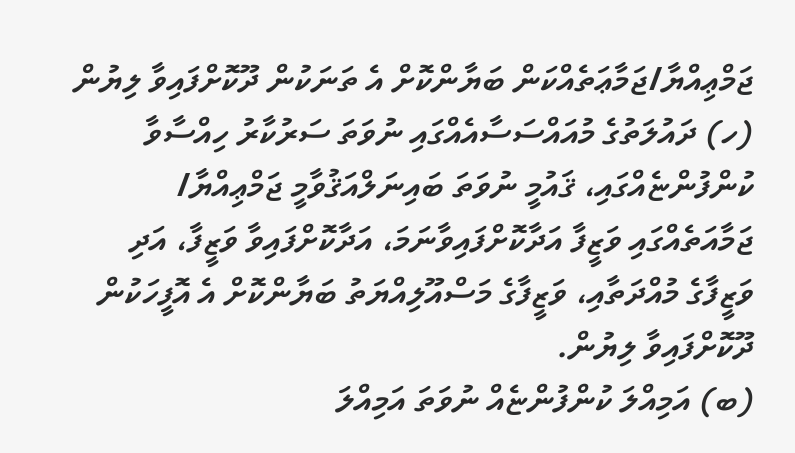ޖަމްޢިއްޔާ/ޖަމާޢަތެއްކަން ބަޔާންކޮށް އެ ތަނަކުން ދޫކޮށްފައިވާ ލިޔުން (ހ) ދައުލަތުގެ މުއައްސަސާއެއްގައި ނުވަތަ ސަރުކާރު ހިއްސާވާ ކުންފުންޏެއްގައި، ޤައުމީ ނުވަތަ ބައިނަލްއަޤުވާމީ ޖަމްޢިއްޔާ/ ޖަމާއަތެއްގައި ވަޒީފާ އަދާކޮށްފައިވާނަމަ، އަދާކޮށްފައިވާ ވަޒީފާ، އަދި ވަޒީފާގެ މުއްދަތާއި، ވަޒީފާގެ މަސްއޫލިއްޔަތު ބަޔާންކޮށް އެ އޮފީހަކުން ދޫކޮށްފައިވާ ލިޔުން.
(ބ) އަމިއްލަ ކުންފުންޏެއް ނުވަތަ އަމިއްލަ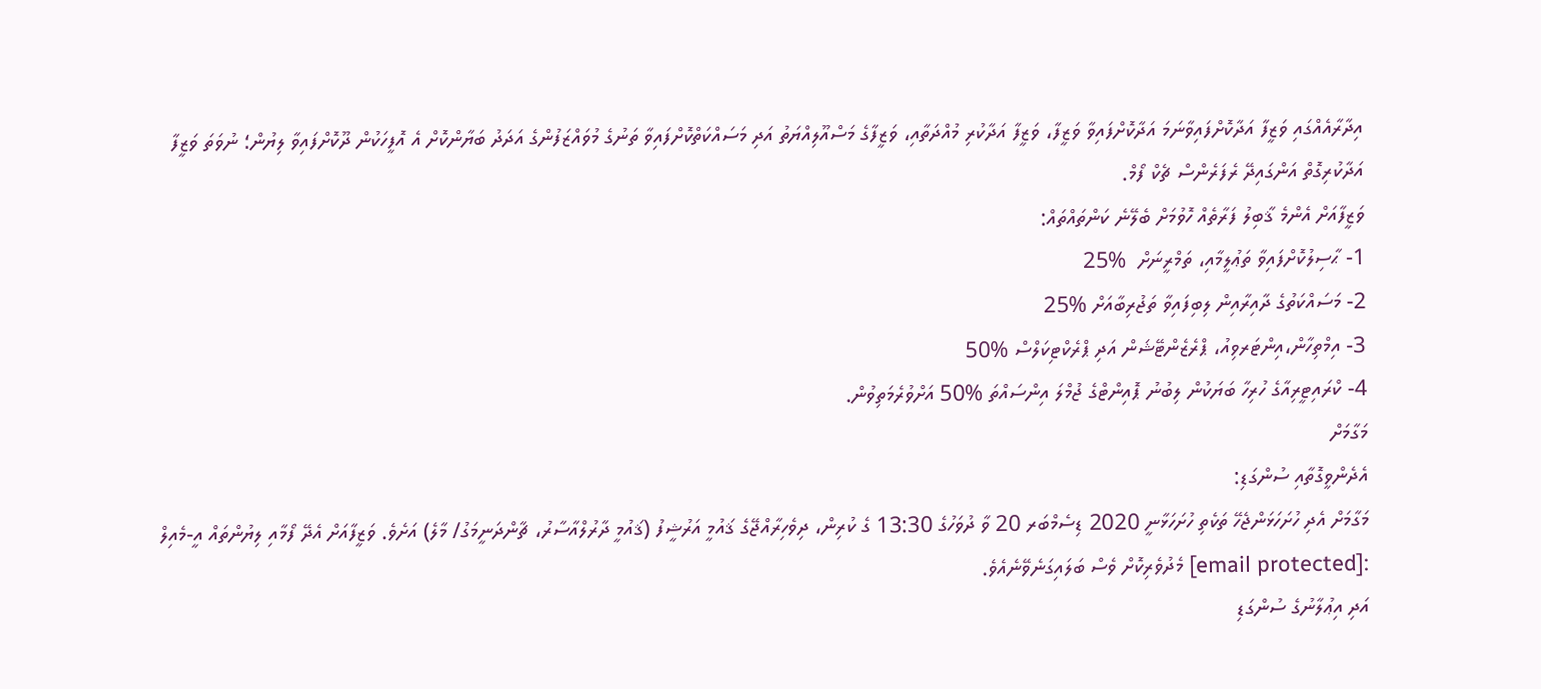އިދާރާއެއްގައި ވަޒީފާ އަދާކޮށްފައިވާނަމަ އަދާކޮށްފައިވާ ވަޒީފާ، ވަޒީފާ އަދާކުރި މުއްދަތާއި، ވަޒީފާގެ މަސްއޫލިއްޔަތު އަދި މަސައްކަތްކޮށްފައިވާ ތަނުގެ މުވައްޒަފުންގެ އަދަދު ބަޔާންކޮށް އެ އޮފީހަކުން ދޫކޮށްފައިވާ ލިޔުން؛ ނުވަތަ ވަޒީފާ އަދާކުރިގޮތް އަންގައިދޭ ރެފަރެންސް ޗެކް ފޯމް.
ވަޒީފާއަށް އެންމެ ޤާބިލު ފަރާތެއް ހޮވުމަށް ބެލޭނެ ކަންތައްތައް:
1- ޙާސިލުކޮށްފައިވާ ތަޢުލީމާއި، ތަމްރީނަށް  %25
2- މަސައްކަތުގެ ދާއިރާއިން ލިބިފައިވާ ތަޖުރިބާއަށް %25
3- އިމްތިހާން،އިންޓަރވިއު، ޕްރެޒެންޓޭޝަން އަދި ޕްރެކްޓިކަލްސް %50
4- ކްރައިޓީރިއާގެ ހުރިހާ ބަޔަކުން ލިބުނު ޕޮއިންޓްގެ ޖުމްލަ އިންސައްތަ %50 އަށްވުރެމަތިވުން.
މަގާމަށް
އެދެންވީގޮތާއި ސުންގަޑި:
މަގާމަށް އެދި ހުށަހަޅަންޖެހޭ ތަކެތި ހުށަހަޅާނީ 2020 ޑިސެމްބަރ 20 ވާ ދުވަހުގެ 13:30 ގެ ކުރިން، ދިވެހިރާއްޖޭގެ ޤައުމީ އަރުޝީފު (ޤައުމީ ދާރުލްއާސާރު، ޗާންދަނީމަގު/ މާލެ) އަށެވެ. ވަޒީފާއަށް އެދޭ ފޯމާއި ލިޔުންތައް އީ-މެއިލް :[email protected] މެދުވެރިކޮށް ވެސް ބަލައިގަނެވޭނެއެވެ.
އަދި އިޢުލާނުގެ ސުންގަޑި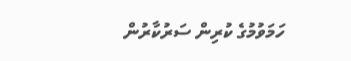ހަމަވުމުގެ ކުރިން ސަރުކާރުން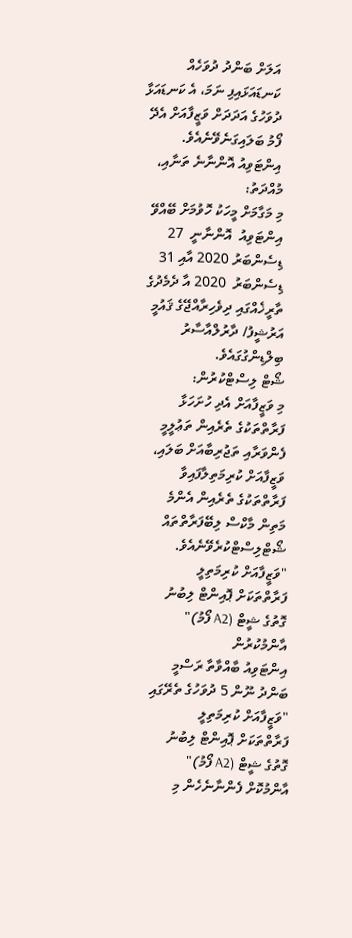އަލަށް ބަންދު ދުވަހެއް ކަނޑައަޅައިފި ނަމަ، އެ ކަނޑައަޅާ ދުވަހުގެ އަދަދަށް ވަޒީފާއަށް އެދޭ ފޯމު ބަލައިގަނެވޭނެއެވެ.
އިންޓަވިއު އޮންނާނެ ތަނާއި، މުއްދަތު:
މި މަގާމަށް މީހަކު ހޮވުމަށް ބޭއްވޭ އިންޓަވިއު  އޮންނާނީ  27 ޑިސެންބަރު 2020 އާއި 31 ޑިސެންބަރު  2020 އާ ދެމެދުގެ ތާރީޚެއްގައި ދިވެހިރާއްޖޭގެ ޤައުމީ އަރުޝީފު/ ދާރުލްއާސާރު ބިލްޑިންގުގައެވެ.
ޝޯޓް ލިސްޓްކުރުން:
މި ވަޒީފާއަށް އެދި ހުށަހަޅާ ފަރާތްތަކުގެ ތެރެއިން ތަޢުލީމީ ފެންވަރާއި ތަޖުރިބާއަށް ބަލައި، ވަޒީފާއަށް ކުރިމަތިލާފައިވާ ފަރާތްތަކުގެ ތެރެއިން އެންމެ މަތިން މާކްސް ލިބޭފަރާތްތައް ޝޯޓްލިސްޓްކުރެވޭނެއެވެ.
"ވަޒީފާއަށް ކުރިމަތިލީ ފަރާތްތަކަށް ޕޮއިންޓް ލިބުނު ގޮތުގެ ޝީޓް (A2 ފޯމު)" އާންމުކުރުން
އިންޓަވިއު ބާއްވާތާ ރަސްމީ ބަންދު ނޫން 5 ދުވަހުގެ ތެރޭގައި "ވަޒީފާއަށް ކުރިމަތިލީ ފަރާތްތަކަށް ޕޮއިންޓް ލިބުނު ގޮތުގެ ޝީޓް (A2 ފޯމު)" އާންމުކޮށް ފެންނާނެހެން މި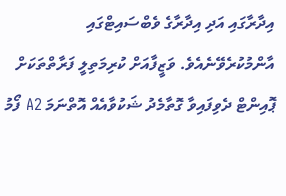އިދާރާގައި އަދި އިދާރާގެ ވެބްސައިޓްގައި އާންމުކުރެވޭނެއެވެ. ވަޒީފާއަށް ކުރިމަތިލީ ފަރާތްތަކަށް ޕޮއިންޓް ދެވިފައިވާ ގޮތާމެދު ޝަކުވާއެއް އޮތްނަމަ A2 ފޯމު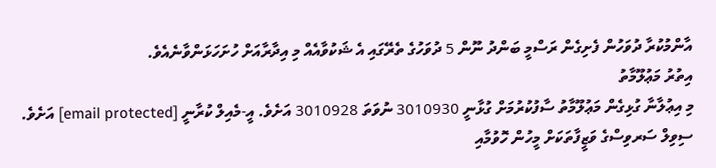އާންމުކުރާ ދުވަހުން ފެށިގެން ރަސްމީ ބަންދު ނޫން 5 ދުވަހުގެ ތެރޭގައި އެ ޝަކުވާއެއް މި އިދާރާއަށް ހުށަހަޅަންވާނެއެވެ.
އިތުރު މަޢުލޫމާތު
މި އިޢުލާނާ ގުޅިގެން މަޢުލޫމާތު ސާފުކުރުމަށް ގުޅާނީ 3010930 ނުވަތަ 3010928 އަށެވެ. އީ-މެއިލް ކުރާނީ [email protected] އަށެވެ.
ސިވިލް ސަރވިސްގެ ވަޒީފާތަކަށް މީހުން ހޮވުމާއި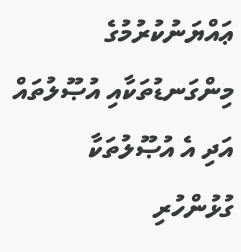ޢައްޔަނުކުރުމުގެ މިންގަނޑުތަކާއި އުޞޫލުތައް އަދި އެ އުޞޫލުތަކާ ގުޅުންހުރި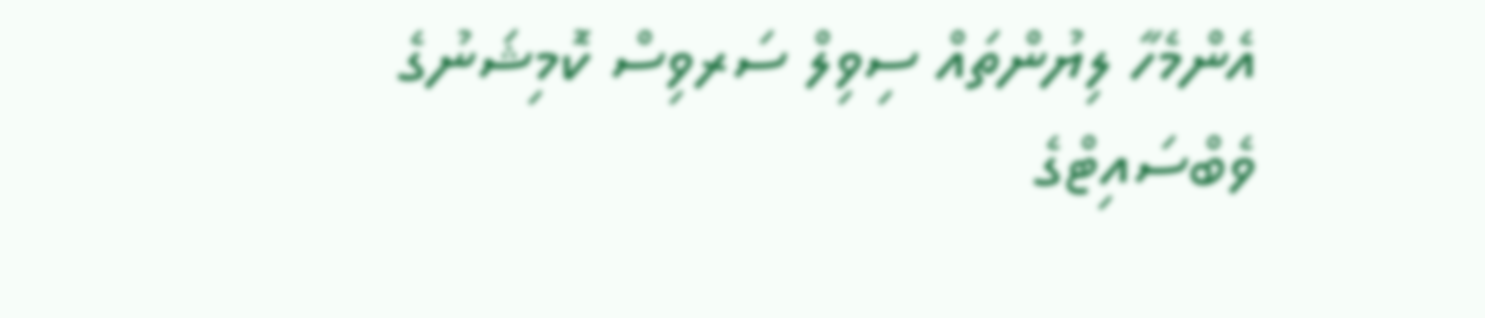އެންމެހާ ލިޔުންތައް ސިވިލް ސަރވިސް ކޮމިޝަނުގެ ވެބްސައިޓްގެ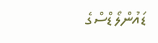ޑައުންލޯޑްސްގެ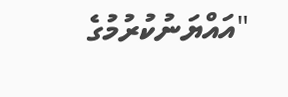"އައްޔަނުކުރުމުގެ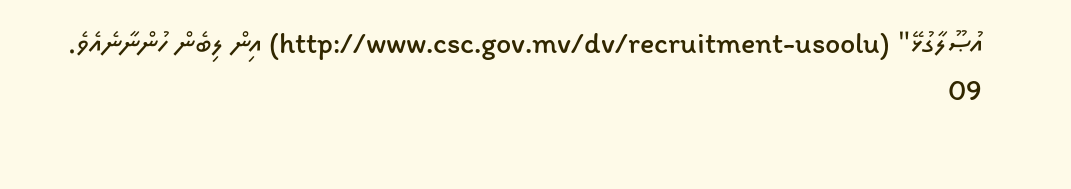އުޞޫލާގުޅޭ" (http://www.csc.gov.mv/dv/recruitment-usoolu) އިން ލިބެން ހުންނާނެއެވެ.
09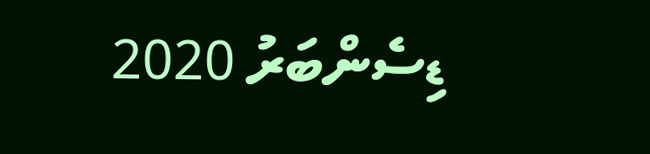ޑިސެންބަރު 2020